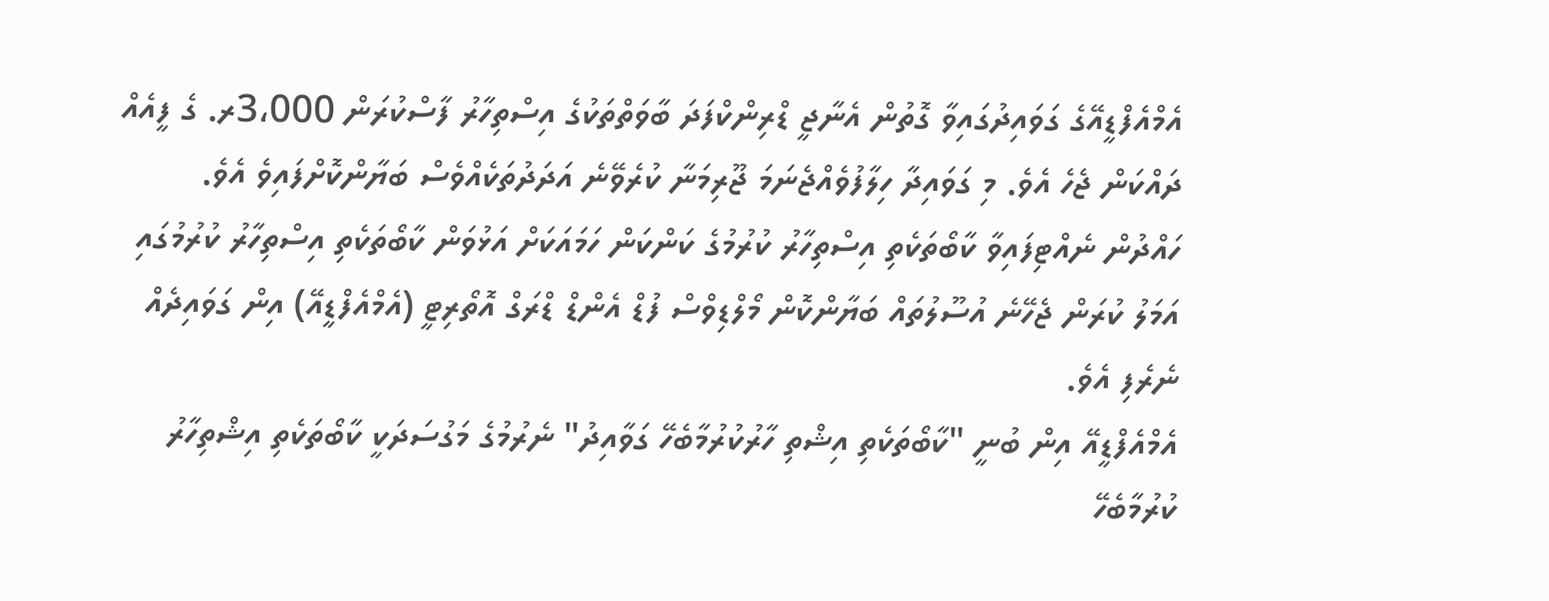އެމްއެފްޑީއޭގެ ގަވައިދުގައިވާ ގޮތުން އެނާޖީ ޑްރިންކްފަދަ ބާވަތްތަކުގެ އިސްތިހާރު ފާސްކުރަން 3،000ރ. ގެ ފީއެއް ދައްކަން ޖެހެ އެވެ. މި ގަވައިދާ ހިލާފުވެއްޖެނަމަ ޖޫރިމަނާ ކުރެވޭނެ އަދަދުތަކެއްވެސް ބަޔާންކޮށްފައިވެ އެވެ.
ހައްދުން ނެއްޓިފައިވާ ކާބޯތަކެތި އިސްތިހާރު ކުރުމުގެ ކަންކަން ހަމައަކަށް އަޅުވަން ކާބޯތަކެތި އިސްތިހާރު ކުރުމުގައި އަމަލު ކުރަން ޖެހޭނެ އުސޫލުތައް ބަޔާންކޮން މޯލްޑިވްސް ފުޑް އެންޑް ޑްރަގް އޮތޯރިޓީ (އެމްއެފްޑީއޭ) އިން ގަވައިދެއް ނެރެފި އެވެ.
އެމްއެފްޑީއޭ އިން ބުނީ "ކާބޯތަކެތި އިޝްތި ހާރުކުރުމާބެހޭ ގަވާއިދު" ނެރުމުގެ މަގުސަދަކީ ކާބޯތަކެތި އިޝްތިހާރު ކުރުމާބެހޭ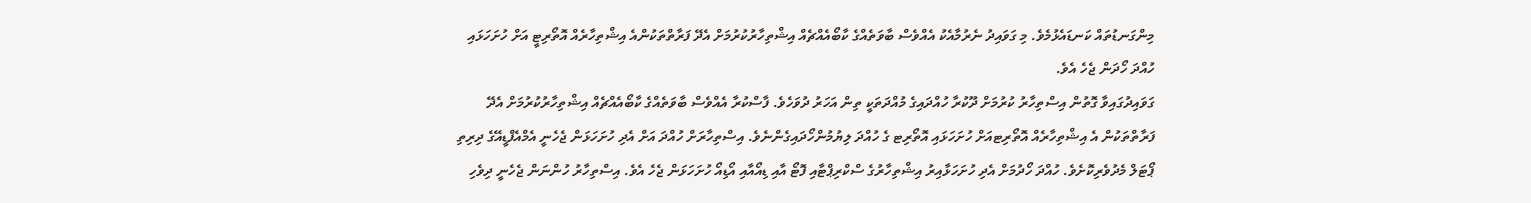މިންގަނޑުތައް ކަނޑައެޅުމެވެ. މި ގަވައިދު ނެރުމާއެކު އެއްވެސް ބާވަތެއްގެ ކާބޯއެއްޗެއް އިޝްތިހާރުކުރުމަށް އެދޭ ފަރާތްތަކުންއެ އިޝްތިހާރެއް އޮތޯރިޓީ އަށް ހުށަހަޅައި ހުއްދަ ހޯދަން ޖެހެ އެވެ.
ގަވައިދުގައިވާ ގޮތުން އިސްތިހާރު ކުރުމަށް ދޫކުރާ ހުއްދައިގެ މުއްދަތަކީ ތިން އަހަރު ދުވަހެވެ. ފާސްކުރާ އެއްވެސް ބާވަތެއްގެ ކާބޯއެއްޗެއް އިޝްތިހާރުކުރުމަށް އެދޭ ފަރާތްތަކުން އެ އިޝްތިހާރެއް އޮތޯރިޓއަށް ހުށަހަޅައި އޮތޯރިޓ ގެ ހުއްދަ ލިޔުމުންހޯދައިގެންނެވެ. އިސްތިހާރަށް ހުއްދަ އަށް އެދި ހުށަހަޅަން ޖެހެނީ އެމްއެފްޑީއޭގެ ދިރިތި ޕޯޓަލް މެދުވެރިކޮށެވެ. ހުއްދަ ހޯދުމަށް އެދި ހުށަހަޅާއިރު އިޝްތިހާރުގެ ސްކްރިޕްޓާއި ފޮޓޯ އާއި ޑިއޯއާއި އޯޑިއޯ ހުށަހަޅަން ޖެހެ އެވެ. އިސްތިހާރު ހުންނަން ޖެހެނީ ދިވެހި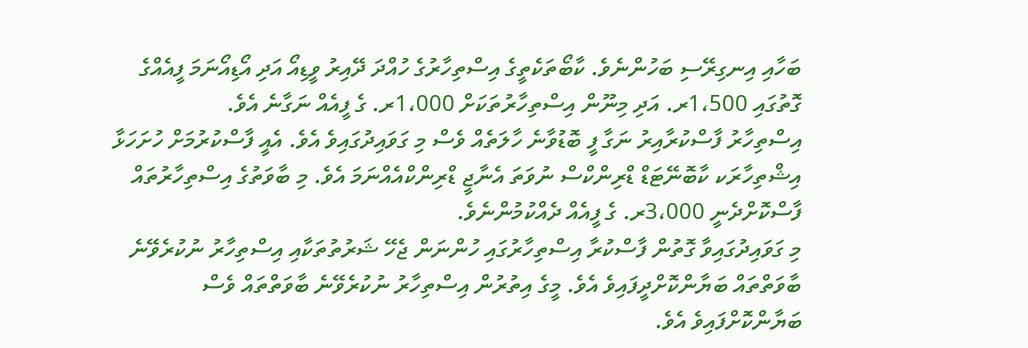ބަހާއި އިނގިރޭސި ބަހުންނެވެ. ކާބޯތަކެތީގެ އިސްތިހާރުގެ ހުއްދަ ދޭއިރު ވީޑިއޯ އަދި އޯޑިއޯނަމަ ފީއެއްގެ ގޮތުގައި 1،500ރ. އަދި މިނޫން އިސްތިހާރުތަކަށް 1،000ރ. ގެ ފީއެއް ނަގާނެ އެވެ.
އިސްތިހާރު ފާސްކުރާއިރު ނަގާ ފީ ބޮޑުވާނެ ހާލަތެއް ވެސް މި ގަވައިދުގައިވެ އެވެ. އެއީ ފާސްކުރުމަށް ހުށަހަޅާ އިޝްތިހާރަކ ކާބޮނޭޓަޑް ޑްރިންކްސް ނުވަތަ އެނާޖީ ޑްރިންކްއެއްނަމަ އެވެ. މި ބާވަތުގެ އިސްތިހާރުތައް ފާސްކޮށްދެނީ 3،000ރ. ގެ ފީއެއް ދެއްކުމުންނެވެ.
މި ގަވައިދުގައިވާ ގޮތުން ފާސްކުރާ އިސްތިހާރުގައި ހުންނަން ޖެހޭ ޝަރުތުތަކާއި އިސްތިހާރު ނުކުރެވޭނެ ބާވަތްތައް ބަޔާންކޮށްދީފައިވެ އެވެ. މީގެ އިތުރުން އިސްތިހާރު ނުކުރެވޭނެ ބާވަތްތައް ވެސް ބަޔާންކޮށްފައިވެ އެވެ.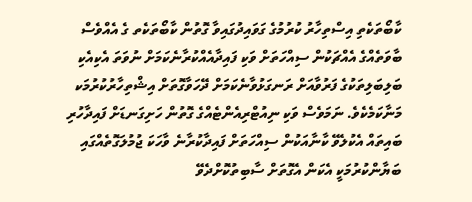ކާބޯތަކެތި އިސްތިހާރު ކުރުމުގެ ގަވައިދުގައިވާ ގޮތުން ކާބޯތަކެތ ގެ އެއްވެސް ބާވަތެއްގެ އެއްޗަކުން ސިއްހަތަށް ވަކި ފައިދާއެއްކުރާނެކަމަށް ނުވަތަ އެކިއެކި ބަލިބަލިތަކުގެ ފަރުވާއަށް ރަނގަޅުވާނެކަމަށް ދޭހަވާގޮތަށް އިޝްތިހާރުކުރުމަކ މަނާކަމެކެވެ. ނަމަވެސް ވަކި ނިއުޓްރިއެންޓެއްގެ ގޮތުން ހަށިގަނޑަށް ފައިދާހުރި ބައިތައް އެކުލެވޭ ކާނާއަކުން ސިއްހަތަށް ފައިދާކުރާނެ ވާހަކަ ޖުމުލަގޮތެއްގައި ބަޔާންކުރުމަކީ އެކަން އެގޮތަށް ސާބިތުކޮށްދެވޭ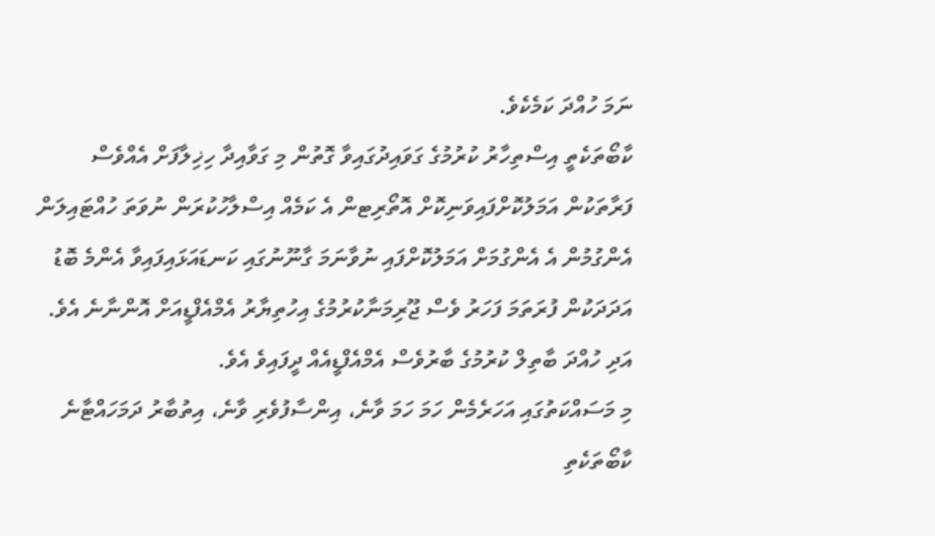ނަމަ ހުއްދަ ކަމެކެވެ.
ކާބޯތަކެތީ އިސްތިހާރު ކުރުމުގެ ގަވައިދުގައިވާ ގޮތުން މި ގަވާއިދާ ހިޚިލާފަށް އެއްވެސް ފަރާތަކުން އަމަލުކޮށްފައިވަނިކޮށް އޮތޯރިޓން އެ ކަމެއް އިސްލާހުކުރަން ނުވަތަ ހުއްޓައިލަން އެންގުމުން އެ އެންގުމަށް އަމަލުކޮށްފައި ނުވާނަމަ ގާނޫނުގައި ކަނޑައަޅައިފައިވާ އެންމެ ބޮޑު އަދަދަކުން ފުރަތަމަ ފަހަރު ވެސް ޖޫރިމަނާކުރުމުގެ އިހުތިޔާރު އެމްއެފްޑީއަށް އޮންނާނެ އެވެ. އަދި ހުއްދަ ބާތިލް ކުރުމުގެ ބާރުވެސް އެމްއެފްޑީއެއް ދީފައިވެ އެވެ.
މި މަސައްކަތުގައި އަހަރެމެން ހަމަ ހަމަ ވާނެ، އިންސާފުވެރި ވާނެ، އިތުބާރު ދަމަހައްޓާނެ
ކާބޯތަކެތި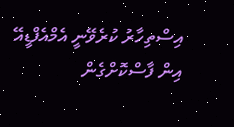އިސްތިހާރު ކުރެވޭނީ އެމްއެފްޑީއޭ އިން ފާސްކޮށްގެން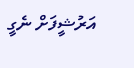އަރުޝީފަށް ނެގީ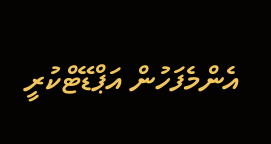އެންމެފަހުން އަޕްޑޭޓްކުރީ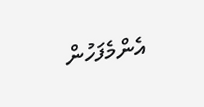އެންމެފަހުން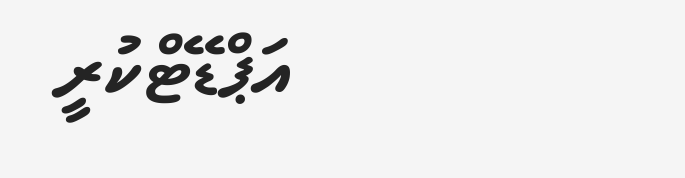އަޕްޑޭޓްކުރީ